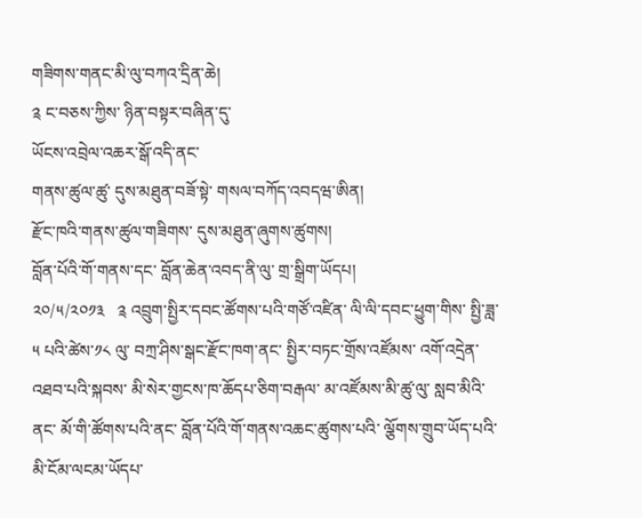གཟིགས་གནང་མི་ལུ་བཀའ་དྲིན་ཆེ།
༉ ང་བཅས་ཀྱིས་ ཉིན་བསྟར་བཞིན་དུ་
ཡོངས་འབྲེལ་འཆར་སྒོ་འདི་ནང་
གནས་ཚུལ་ཚུ་ དུས་མཐུན་བཟོ་སྟེ་ གསལ་བཀོད་འབདཝ་ཨིན།
རྫོང་ཁའི་གནས་ཚུལ་གཟིགས་ དུས་མཐུན་ཞུགས་ཚུགས།
བློན་པོའི་གོ་གནས་དང་ བློན་ཆེན་འབད་ནི་ལུ་ གྲ་སྒྲིག་ཡོདཔ།
༢༠/༥/༢༠༡༣   ༉ འབྲུག་སྤྱིར་དབང་ཚོགས་པའི་གཙོ་འཛིན་ ལི་ལི་དབང་ཕྱུག་གིས་ སྤྱི་ཟླ་༥ པའི་ཚེས་༡༨ ལུ་ བཀྲ་ཤིས་སྒང་རྫོང་ཁག་ནང་ སྤྱིར་བཏང་གྲོས་འཛོམས་ འགོ་འདྲེན་འཐབ་པའི་སྐབས་ མི་སེར་གྱངས་ཁ་ཆོདཔ་ཅིག་བརྒལ་ མ་འཛོམས་མི་ཚུ་ལུ་ སླབ་མིའི་ནང་ མོ་གི་ཚོགས་པའི་ནང་ བློན་པོའི་གོ་གནས་འཆང་ཚུགས་པའི་ ལྕོགས་གྲུབ་ཡོད་པའི་ མི་ངོམ་ལངམ་ཡོདཔ་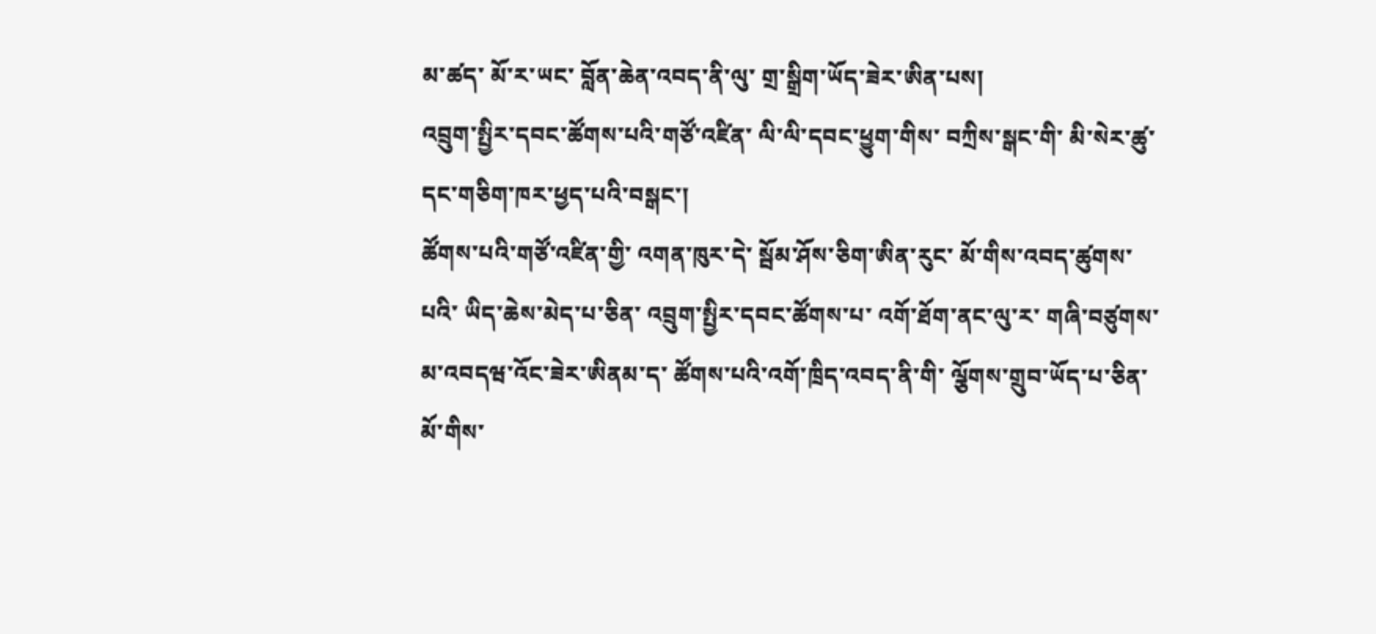མ་ཚད་ མོ་ར་ཡང་ བློན་ཆེན་འབད་ནི་ལུ་ གྲ་སྒྲིག་ཡོད་ཟེར་ཨིན་པས།
འབྲུག་སྤྱིར་དབང་ཚོགས་པའི་གཙོ་འཛིན་ ལི་ལི་དབང་ཕྱུག་གིས་ བཀྲིས་སྒང་གི་ མི་སེར་ཚུ་དང་གཅིག་ཁར་ཕྱད་པའི་བསྒང་།
ཚོགས་པའི་གཙོ་འཛིན་གྱི་ འགན་ཁུར་དེ་ སྦོམ་ཤོས་ཅིག་ཨིན་རུང་ མོ་གིས་འབད་ཚུགས་པའི་ ཡིད་ཆེས་མེད་པ་ཅིན་ འབྲུག་སྤྱིར་དབང་ཚོགས་པ་ འགོ་ཐོག་ནང་ལུ་ར་ གཞི་བཙུགས་མ་འབདཝ་འོང་ཟེར་ཨིནམ་ད་ ཚོགས་པའི་འགོ་ཁྲིད་འབད་ནི་གི་ ལྕོགས་གྲུབ་ཡོད་པ་ཅིན་ མོ་གིས་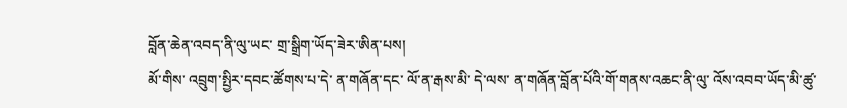བློན་ཆེན་འབད་ནི་ལུ་ཡང་ གྲ་སྒྲིག་ཡོད་ཟེར་ཨིན་པས།
མོ་གིས་ འབྲུག་སྤྱིར་དབང་ཚོགས་པ་དེ་ ན་གཞོན་དང་ ལོ་ན་རྒས་མི་ དེ་ལས་ ན་གཞོན་བློན་པོའི་གོ་གནས་འཆང་ནི་ལུ་ འོས་འབབ་ཡོད་མི་ཚུ་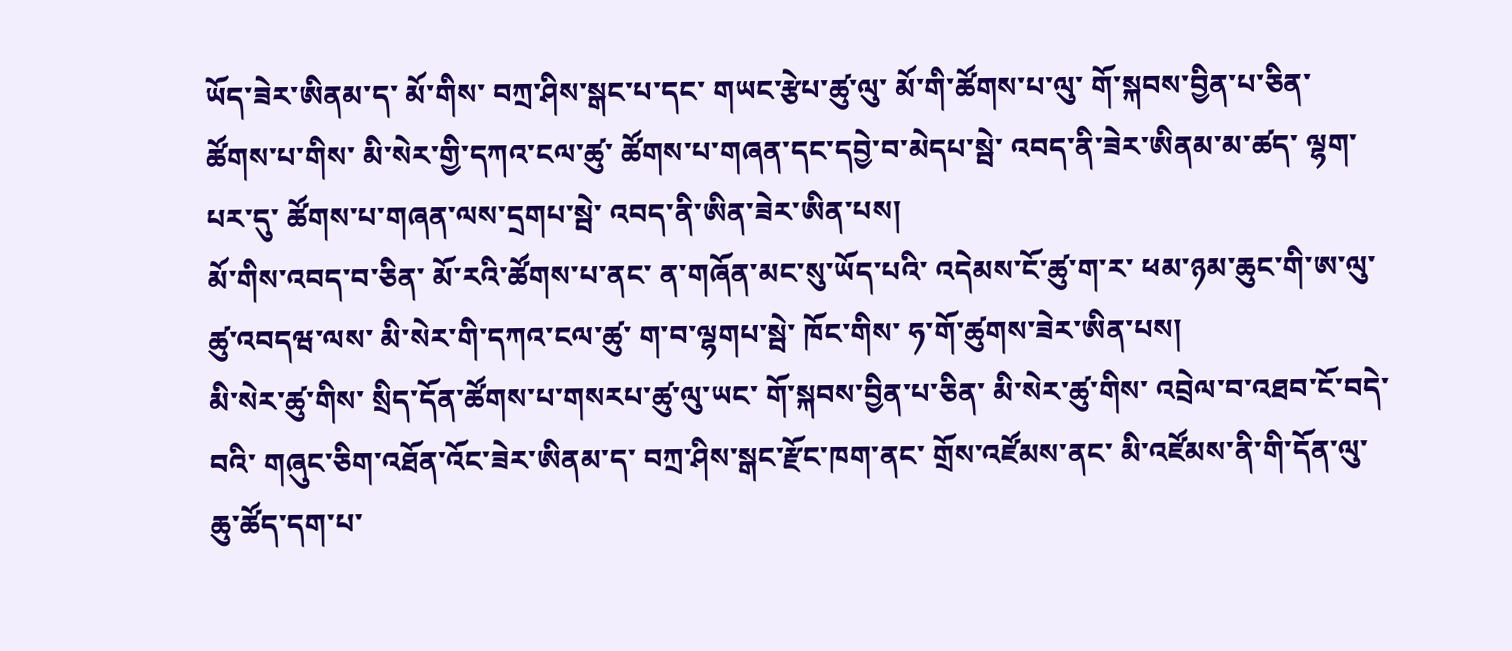ཡོད་ཟེར་ཨིནམ་ད་ མོ་གིས་ བཀྲ་ཤིས་སྒང་པ་དང་ གཡང་རྩེཔ་ཚུ་ལུ་ མོ་གི་ཚོགས་པ་ལུ་ གོ་སྐབས་བྱིན་པ་ཅིན་ ཚོགས་པ་གིས་ མི་སེར་གྱི་དཀའ་ངལ་ཚུ་ ཚོགས་པ་གཞན་དང་དབྱེ་བ་མེདཔ་སྦེ་ འབད་ནི་ཟེར་ཨིནམ་མ་ཚད་ ལྷག་པར་དུ་ ཚོགས་པ་གཞན་ལས་དྲགཔ་སྦེ་ འབད་ནི་ཨིན་ཟེར་ཨིན་པས།
མོ་གིས་འབད་བ་ཅིན་ མོ་རའི་ཚོགས་པ་ནང་ ན་གཞོན་མང་སུ་ཡོད་པའི་ འདེམས་ངོ་ཚུ་ག་ར་ ཕམ་ཉམ་ཆུང་གི་ཨ་ལུ་ཚུ་འབདཝ་ལས་ མི་སེར་གི་དཀའ་ངལ་ཚུ་ ག་བ་ལྷགཔ་སྦེ་ ཁོང་གིས་ ཧ་གོ་ཚུགས་ཟེར་ཨིན་པས།
མི་སེར་ཚུ་གིས་ སྲིད་དོན་ཚོགས་པ་གསརཔ་ཚུ་ལུ་ཡང་ གོ་སྐབས་བྱིན་པ་ཅིན་ མི་སེར་ཚུ་གིས་ འབྲེལ་བ་འཐབ་ངོ་བདེ་བའི་ གཞུང་ཅིག་འཐོན་འོང་ཟེར་ཨིནམ་ད་ བཀྲ་ཤིས་སྒང་རྫོང་ཁག་ནང་ གྲོས་འཛོམས་ནང་ མི་འཛོམས་ནི་གི་དོན་ལུ་ ཆུ་ཚོད་དག་པ་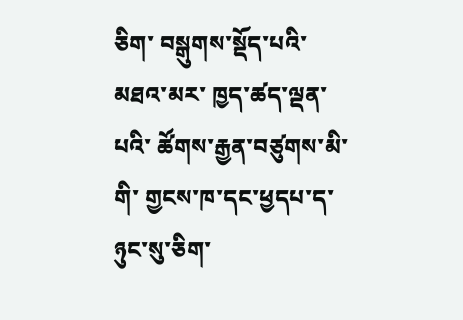ཅིག་ བསྒུགས་སྡོད་པའི་མཐའ་མར་ ཁྱད་ཚད་ལྡན་པའི་ ཚོགས་རྒྱན་བཙུགས་མི་གི་ གྱངས་ཁ་དང་ཕྱདཔ་ད་ ཉུང་སུ་ཅིག་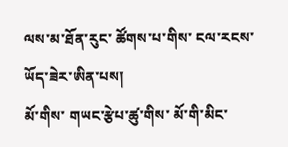ལས་མ་ཐོན་རུང་ ཚོགས་པ་གིས་ ངལ་རངས་ཡོད་ཟེར་ཨིན་པས།
མོ་གིས་ གཡང་རྩེཔ་ཚུ་གིས་ མོ་གི་མིང་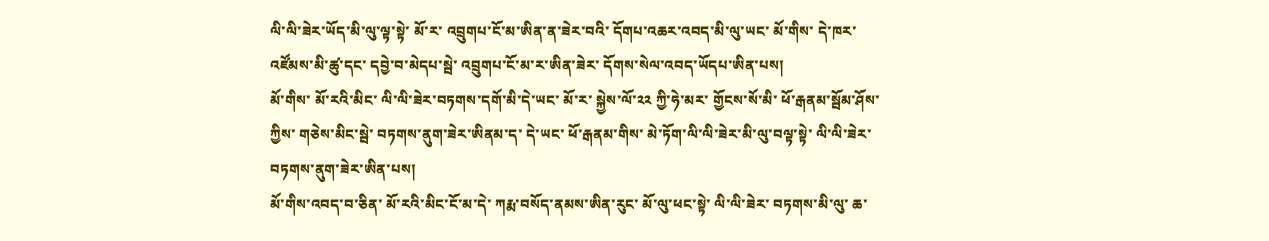ལི་ལི་ཟེར་ཡོད་མི་ལུ་ལྟ་སྟེ་ མོ་ར་ འབྲུགཔ་ངོ་མ་ཨིན་ན་ཟེར་བའི་ དོགཔ་འཆར་འབད་མི་ལུ་ཡང་ མོ་གིས་ དེ་ཁར་འཛོམས་མི་ཚུ་དང་ དབྱེ་བ་མེདཔ་སྦེ་ འབྲུགཔ་ངོ་མ་ར་ཨིན་ཟེར་ དོགས་སེལ་འབད་ཡོདཔ་ཨིན་པས།
མོ་གིས་ མོ་རའི་མིང་ ལི་ལི་ཟེར་བཏགས་དགོ་མི་དེ་ཡང་ མོ་ར་ སྐྱེས་ལོ་༢༢ ཀྱི་ཧེ་མར་ གྱོངས་སོ་མི་ ཕོ་རྒནམ་སྦོམ་ཤོས་ཀྱིས་ གཅེས་མིང་སྦེ་ བཏགས་ནུག་ཟེར་ཨིནམ་ད་ དེ་ཡང་ ཕོ་རྒནམ་གིས་ མེ་ཏོག་ལི་ལི་ཟེར་མི་ལུ་བལྟ་སྟེ་ ལི་ལི་ཟེར་ བཏགས་ནུག་ཟེར་ཨིན་པས།
མོ་གིས་འབད་བ་ཅིན་ མོ་རའི་མིང་ངོ་མ་དེ་ ཀརྨ་བསོད་ནམས་ཨིན་རུང་ མོ་ལུ་ཕང་སྟེ་ ལི་ལི་ཟེར་ བཏགས་མི་ལུ་ ཆ་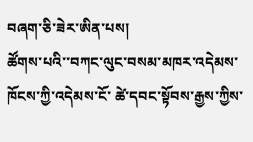བཞག་ཅི་ཟེར་ཨིན་པས།
ཚོགས་པའི་་བཀང་ལུང་བསམ་མཁར་འདེམས་ཁོངས་ཀྱི་འདེམས་ངོ་ ཚེ་དབང་སྟོབས་རྒྱས་ཀྱིས་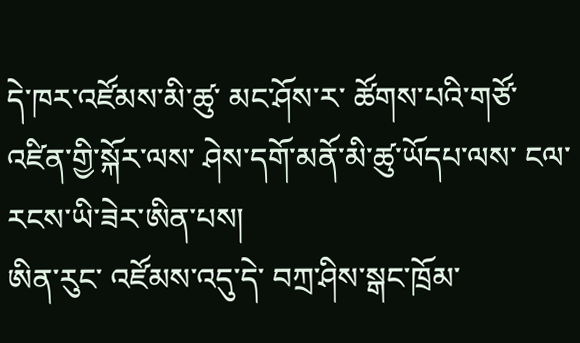དེ་ཁར་འཛོམས་མི་ཚུ་ མང་ཤོས་ར་ ཚོགས་པའི་གཙོ་འཛིན་གྱི་སྐོར་ལས་ ཤེས་དགོ་མནོ་མི་ཚུ་ཡོདཔ་ལས་ ངལ་རངས་ཡི་ཟེར་ཨིན་པས།
ཨིན་རུང་ འཛོམས་འདུ་དེ་ བཀྲ་ཤིས་སྒང་ཁྲོམ་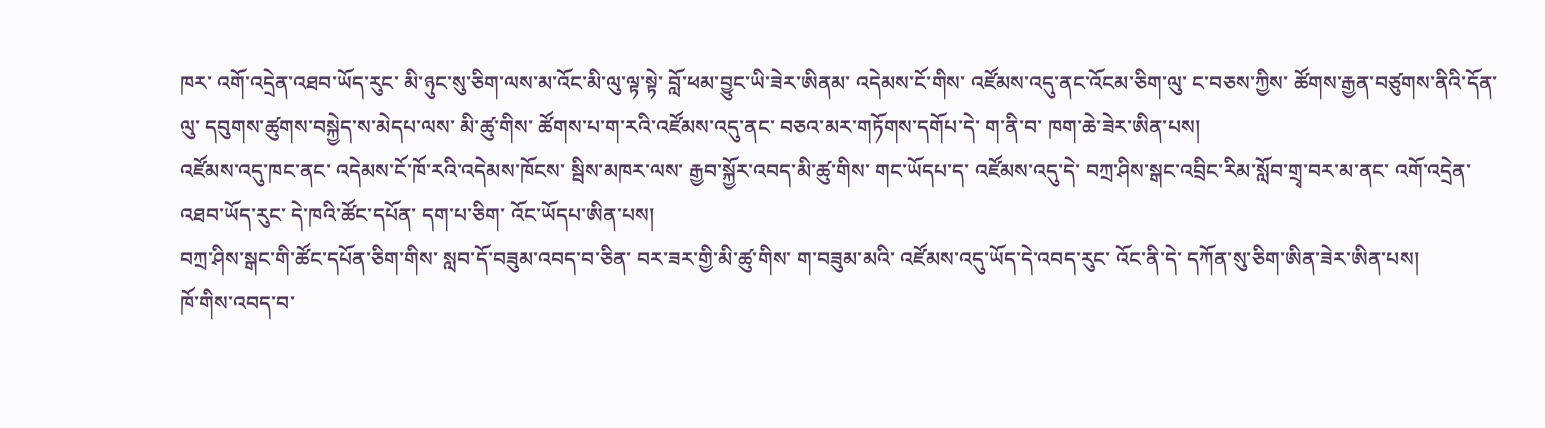ཁར་ འགོ་འདྲེན་འཐབ་ཡོད་རུང་ མི་ཉུང་སུ་ཅིག་ལས་མ་འོང་མི་ལུ་ལྟ་སྟེ་ བློ་ཕམ་བྱུང་ཡི་ཟེར་ཨིནམ་ འདེམས་ངོ་གིས་ འཛོམས་འདུ་ནང་འོངམ་ཅིག་ལུ་ ང་བཅས་ཀྱིས་ ཚོགས་རྒྱན་བཙུགས་ནིའི་དོན་ལུ་ དབུགས་ཚུགས་བསྐྱེད་ས་མེདཔ་ལས་ མི་ཚུ་གིས་ ཚོགས་པ་ག་རའི་འཛོམས་འདུ་ནང་ བཅའ་མར་གཏོགས་དགོཔ་དེ་ ག་ནི་བ་ ཁག་ཆེ་ཟེར་ཨིན་པས།
འཛོམས་འདུ་ཁང་ནང་ འདེམས་ངོ་ཁོ་རའི་འདེམས་ཁོངས་ སྦིས་མཁར་ལས་ རྒྱབ་སྐྱོར་འབད་མི་ཚུ་གིས་ གང་ཡོདཔ་ད་ འཛོམས་འདུ་དེ་ བཀྲ་ཤིས་སྒང་འབྲིང་རིམ་སློབ་གྲྭ་བར་མ་ནང་ འགོ་འདྲེན་འཐབ་ཡོད་རུང་ དེ་ཁའི་ཚོང་དཔོན་ དག་པ་ཅིག་ འོང་ཡོདཔ་ཨིན་པས།
བཀྲ་ཤིས་སྒང་གི་ཚོང་དཔོན་ཅིག་གིས་ སླབ་དོ་བཟུམ་འབད་བ་ཅིན་ བར་ཟར་གྱི་མི་ཚུ་གིས་ ག་བཟུམ་མའི་ འཛོམས་འདུ་ཡོད་དེ་འབད་རུང་ འོང་ནི་དེ་ དཀོན་སུ་ཅིག་ཨིན་ཟེར་ཨིན་པས།
ཁོ་གིས་འབད་བ་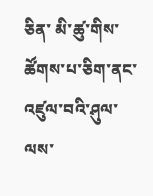ཅིན་ མི་ཚུ་གིས་ ཚོགས་པ་ཅིག་ནང་ འཛུལ་བའི་ཤུལ་ལས་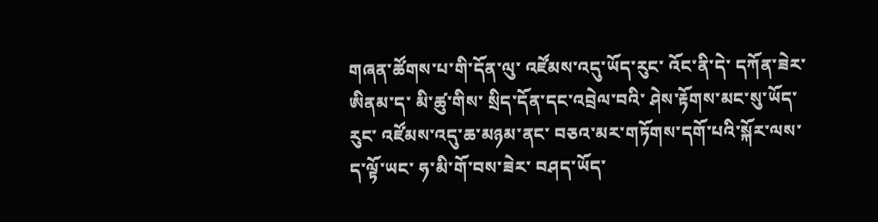གཞན་ཚོགས་པ་གི་དོན་ལུ་ འཛོམས་འདུ་ཡོད་རུང་ འོང་ནི་དེ་ དཀོན་ཟེར་ཨིནམ་ད་ མི་ཚུ་གིས་ སྲིད་དོན་དང་འབྲེལ་བའི་ ཤེས་རྟོགས་མང་སུ་ཡོད་རུང་ འཛོམས་འདུ་ཆ་མཉམ་ནང་ བཅའ་མར་གཏོགས་དགོ་པའི་སྐོར་ལས་ ད་ལྟོ་ཡང་ ཧ་མི་གོ་བས་ཟེར་ བཤད་ཡོད་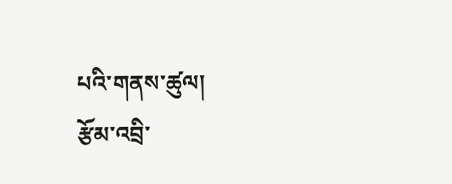པའི་གནས་ཚུལ།
རྩོམ་འབྲི་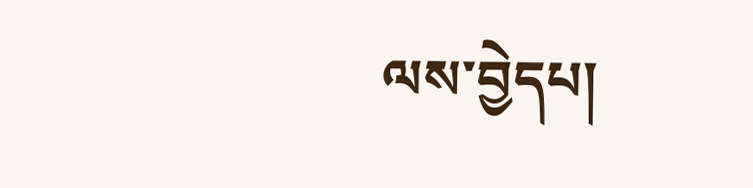ལས་བྱེདཔ།